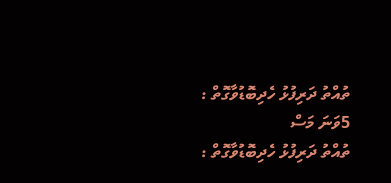ތުއްތު ދަރިފުޅު ހެދިބޮޑުވާގޮތް : 5ވަނަ މަސް
ތުއްތު ދަރިފުޅު ހެދިބޮޑުވާގޮތް :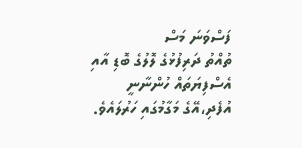ފަސްވަނަ މަސް
ތުއްތު ދަރިފުޅުގެ ލޮލުގެ ބޮޑި އާއި އެސްފިޔަތައް ހުންނާނީ އުފެދި،އޭގެ މަގާމުގައި ހަރުލައެވެ.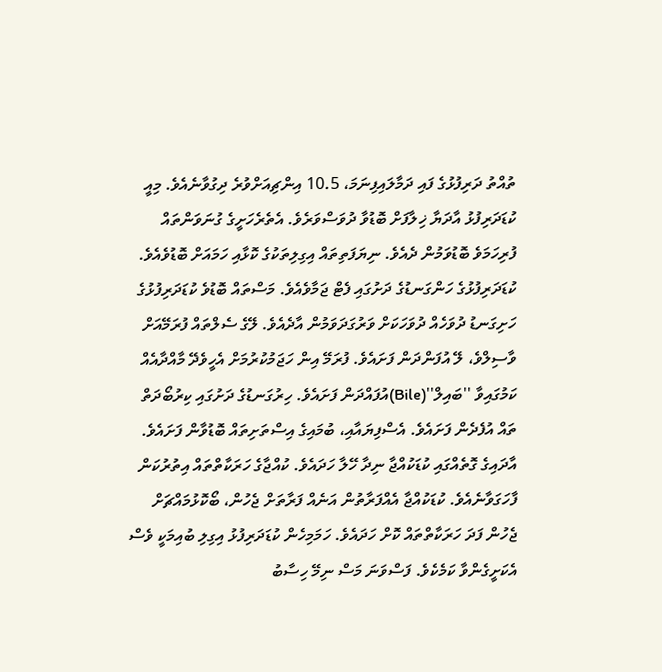ތުއްތު ދަރިފުޅުގެ ފައި ދަމާލައިފިނަމަ، 10.5 އިންޗިއަށްވުރެ ދިގުވާނެއެވެ. މިއީ ކުޑަދަރިފުޅު އާދަޔާ ޚިލާފަށް ބޮޑުވާ ދުވަސްވަރެވެ. އެތެރެހަށީގެ ގުނަވަންތައް ފުރިހަމަވެ ބޮޑުވަމުން ދެއެވެ. ނިޔަފަތިތައް އިގިލިތަކުގެ ކޮޅާއި ހަމައަށް ބޮޑުވެއެވެ. ކުޑަދަރިފުޅުގެ ހަންގަނޑުގެ ދަށުގައި ފެޓް ޖަމާވެއެވެ. މަސްތައް ބޮޑުވެ ކުޑަދަރިފުޅުގެ ހަށިގަނޑު ދުވަހެއް ދުވަހަކަށް ވަރުގަދަވަމުން އާދެއެވެ. ލޭގެ ސެލްތައް ފުރަމޭއަށް ވާސިލްވެ، ލޭ އުފަންދަން ފަށައެވެ. ފުރަމޭ އިން ހަޖަމުކުރުމަށް އެހީވެދޭ މާއްދާއެއް ކަމުގައިވާ ''ބައިލް''(Bile)އުފައްދަން ފަށައެވެ. ހިރުގަނޑުގެ ދަށުގައި ކިރުބޯދަތް ތައް އުފެދެން ފަށައެވެ. އެސްފިޔައާއި، ބުމައިގެ އިސްތަށިތައް ބޮޑުވާން ފަށައެވެ.
އާދައިގެ ގޮތެއްގައި ކުޑަކުއްޖާ ނިދާ ހޭލާ ހަދައެވެ. ކުއްޖާގެ ހަރަކާތްތައް އިތުރުކަން ފާހަގަވާނެއެވެ. ކުޑަކުއްޖާ އެއްފަރާތުން އަނެއް ފަރާތަށް ޖެހުން، ބޯކޮޅުމައްޗަށް ޖެހުން ފަދަ ހަރަކާތްތައް ކޮށް ހަދައެވެ. ހަމަމިހެން ކުޑަދަރިފުޅު އިގިލި ބުއިމަކީ ވެސް އެކަށީގެންވާ ކަމެކެވެ. ފަސްވަނަ މަސް ނިމޭ ހިސާބު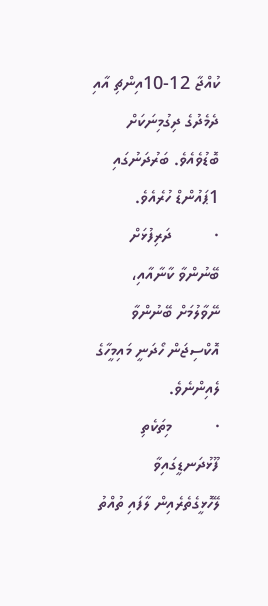ކުއްޖާ 12-10އިންޗި އާއި ދެމެދުގެ ދިގުމިނަކަށް ބޮޑުވެއެވެ. ބަރުދަނުގައި 1ޕައުންޑް ހުރެއެވެ.
·         ދަރިފުޅަށް ބޭނުންވާ ކާނާއާއި، ނޭވާލުމަށް ބޭނުންވާ އޮކްސިޖަން ހޯދަނީ މައިމީހާގެ ލެއިންނެވެ.
·         މިތަކެތި ފޫޅުދަނޑީގައިވާ ލޭހޮޅީގެތެރެއިން ލާފައި ތުއްތު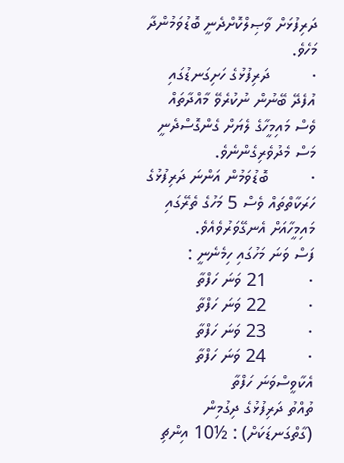ދަރިފުޅަށް ވާޞިލްކޮށްދެނީ ބޮޑުވަމުންދާ މަހެވެ.
·         ދަރިފުޅުގެ ހަށިގަނޑުގައި އުފެދޭ ބޭނުން ނުކުރެވޭ މާއްދާތައް ވެސް މައިމީހާގެ ލެޔަށް ގެންގޮސްދެނީ މަސް މެދުވެރިގެންނެވެ.
·         ބޮޑުވަމުން އަންނަ ދަރިފުޅުގެ ހަރަކާތްތައް ވެސް 5 މަހުގެ ތެރޭގައި މައިމީހާއަށް އެނގޭވަރުވެއެވެ.
ފަސް ވަނަ މަހުގައި ހިމެނެނީ :
·         21 ވަނަ ހަފްތާ
·         22 ވަނަ ހަފްތާ
·         23 ވަނަ ހަފްތާ
·         24 ވަނަ ހަފްތާ
އެކާވީސްވަނަ ހަފްތާ
ތުއްތު ދަރިފުޅުގެ ދިގުމިން (ގާތްގަނޑަކަށް) : ½10 އިންޗި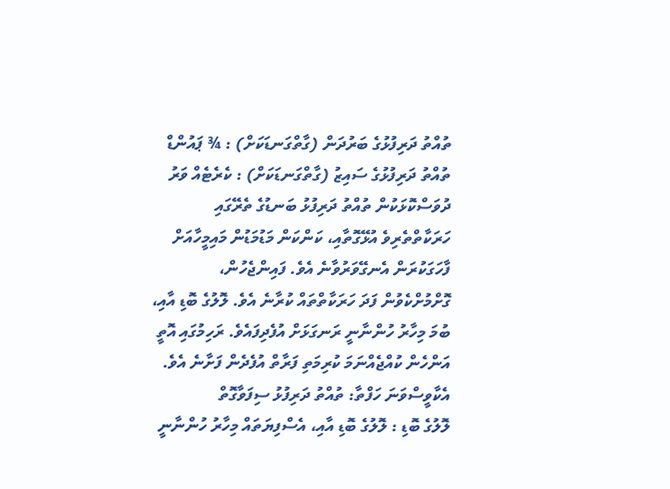ތުއްތު ދަރިފުޅުގެ ބަރުދަން (ގާތްގަނޑަކަށް) : ¾ ޕައުންޑް
ތުއްތު ދަރިފުޅުގެ ސައިޒު (ގާތްގަނޑަކަށް) : ކެރެޓެއް ވަރު
ދުވަސްކޮޅަކުން ތުއްތު ދަރިފުޅު ބަނޑުގެ ތެރޭގައި ހަރަކާތްތެރިވެ އުޅޭގޮތާއި، ކަންކަން މަޑުމަޑުން މައިމީހާއަށް ފާހަގަކުރަން އެނގޭވަރުވާނެ އެވެ. ފައިންޖެހުން، ގޮށްމުށްކެވުން ފަދަ ހަރަކާތްތައް ކުރާނެ އެވެ. ލޮލުގެ ބޮޑި އާއި، ބުމަ މިހާރު ހުންނާނީ ރަނގަޅަށް އުފެދިފައެވެ. ރަހިމުގައި އޮތީ އަންހެން ކުއްޖެއްނަމަ ކުރިމަތި ފަރާތް އުފެދެން ފަށާނެ އެވެ.
އެކާވީސްވަނަ ހަފްތާ: ތުއްތު ދަރިފުޅު ސިފަވާގޮތް
ލޮލުގެ ބޮޑި : ލޮލުގެ ބޮޑި އާއި، އެސްފިޔަތައް މިހާރު ހުންނާނީ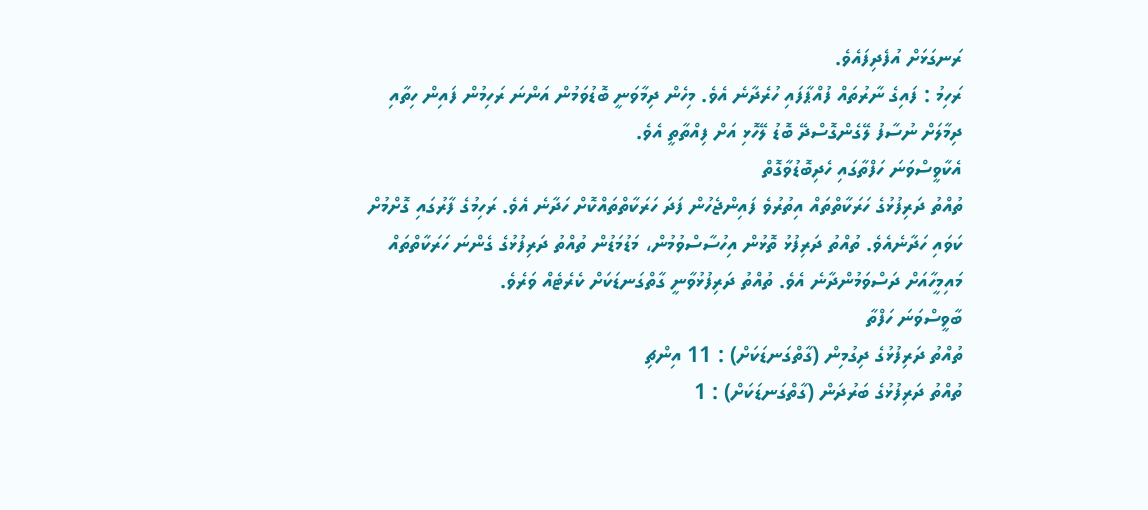ރަނގަޅަށް އުފެދިފައެވެ.
ރަހިމު : ފައިގެ ނާރުތައް ފުއްޕާފައި ހުރެދާނެ އެވެ. މިހެން ދިމާވަނީ ބޮޑުވަމުން އަންނަ ރަހިމުން ފައިން ހިތާއި ދިމާލަށް ނުސާފު ލޭގެންގޮސްދޭ ބޮޑު ލޭހޮޅި އަށް ފިއްތާތީ އެވެ.
އެކާވީސްވަނަ ހަފްތާގައި ހެދިބޮޑުވާގޮތް
ތުއްތު ދަރިފުޅުގެ ހަރަކާތްތައް އިތުރުވެ ފައިންޖެހުން ފަދަ ހަރަކާތްތައްކޮށް ހަދާނެ އެވެ. ރަހިމުގެ ފާރުގައި ގޮށްމުށް ކަވައި ހަދާނެއެވެ. ތުއްތު ދަރިފުޅު ތޮޅުން އިހުސާސްވުމުން، މަޑުމަޑުން ތުއްތު ދަރިފުޅުގެ ގެންނަ ހަރަކާތްތައް މައިމީހާއަށް ދަސްވަމުންދާނެ އެވެ. ތުއްތު ދަރިފުޅުވާނީ ގާތްގަނޑަކަށް ކެރެޓެއް ވަރެވެ.
ބާވީސްވަނަ ހަފްތާ
ތުއްތު ދަރިފުޅުގެ ދިގުމިން (ގާތްގަނޑަކަށް) : 11 އިންޗި
ތުއްތު ދަރިފުޅުގެ ބަރުދަން (ގާތްގަނޑަކަށް) : 1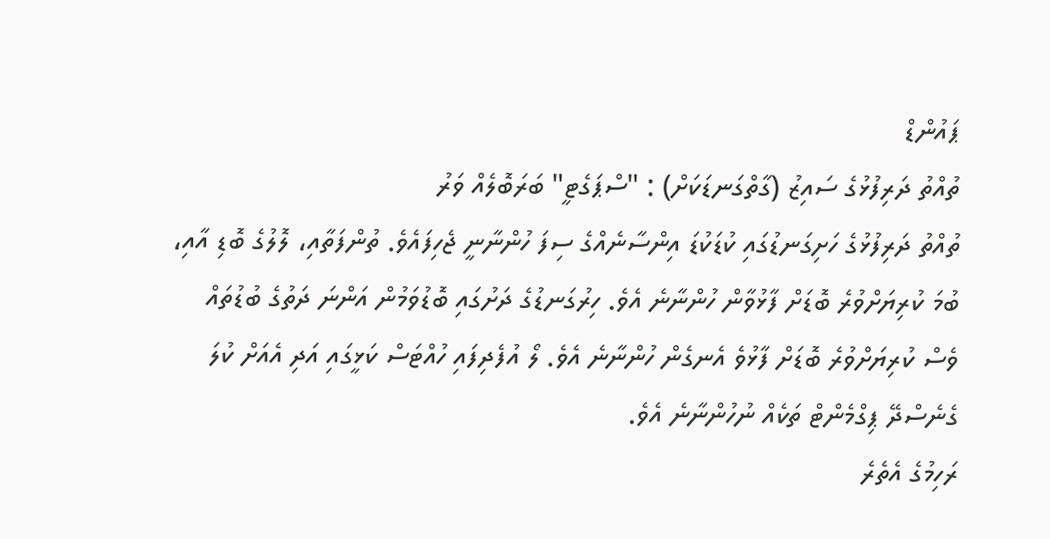ޕައުންޑް
ތުއްތު ދަރިފުޅުގެ ސައިޒު (ގާތްގަނޑަކަށް) : "ސްޕަގެޓީ" ބަރަބޮލެއް ވަރު
ތުއްތު ދަރިފުޅުގެ ހަށިގަނޑުގައި ކުޑަކުޑަ އިންސާނެއްގެ ސިފަ ހުންނާނީ ޖެހިފައެވެ. ތުންފަތާއި، ލޮލުގެ ބޮޑި އާއި، ބުމަ ކުރިޔަށްވުރެ ބޮޑަށް ފާޅުވާން ހުންނާނެ އެވެ. ހިރުގަނޑުގެ ދަށުގައި ބޮޑުވަމުން އަންނަ ދަތުގެ ބުޑުތައް ވެސް ކުރިޔަށްވުރެ ބޮޑަށް ފާޅުވެ އެނގެން ހުންނާނެ އެވެ. ލޯ އުފެދިފައި ހުއްޓަސް ކަޅީގައި އަދި އެއަށް ކުލަ ގެނެސްދޭ ޕިގްމެންޓް ތަކެއް ނުހުންނާނެ އެވެ.
ރަހިމުގެ އެތެރެ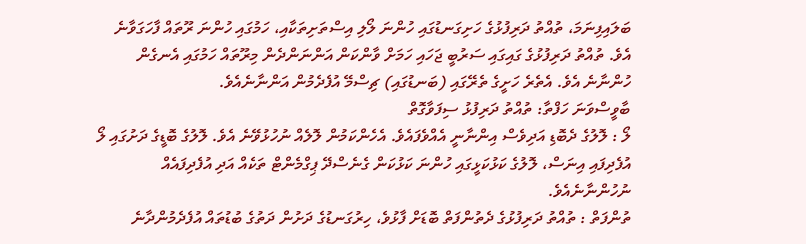ބަލައިފިނަމަ، ތުއްތު ދަރިފުޅުގެ ހަށިގަނޑުގައި ހުންނަ ލޯލި އިސްތަށިތަކާއި، ހަމުގައި ހުންނަ ރޫތައް ފާހަގަވާނެ އެވެ. ތުއްތު ދަރިފުޅުގެ ގައިގައި ސަރުބީ ޖަހައި ހަމަށް ވާންކަން އަންނަންދެން މިރޫތައް ހަމުގައި އެނގެން ހުންނާނެ އެވެ. އެތެރެ ހަށީގެ ތެރޭގައި (ބަނޑުގައި) ޗިސްމޭ އުފެދެމުން އަންނާނެއެވެ.
ބާވީސްވަނަ ހަފްތާ: ތުއްތު ދަރިފުޅު ސިފަވާގޮތް
ލޯ : ލޮލުގެ ދެބޮޑި އަދިވެސް އިންނާނީ އެއްވެފައެވެ. އެހެންކަމުން ލޮލެއް ނުހުޅުވޭނެ އެވެ. ލޮލުގެ ބޮޑީގެ ދަށުގައި ލޯ އުފެދިފައި އިނަސް، ލޮލުގެ ކަޅުކަޅީގައި ހުންނަ ކަޅުކަން ގެނެސްދޭ ޕިގްމެންޓް ތަކެއް އަދި އުފެދިފައެއް ނުހުންނާނެއެވެ.
ތުންފަތް : ތުއްތު ދަރިފުޅުގެ ދެތުންފަތް ބޮޑަށް ފާޅުވެ، ހިރުގަނޑުގެ ދަށުން ދަތުގެ ބުޑުތައް އުފެދެމުންދާނެ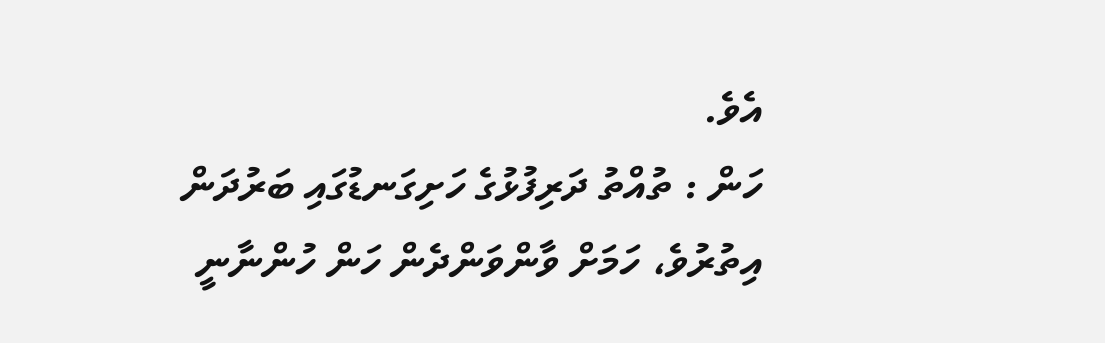އެވެ.
ހަން : ތުއްތު ދަރިފުޅުގެ ހަށިގަނޑުގައި ބަރުދަން އިތުރުވެ، ހަމަށް ވާންވަންދެން ހަން ހުންނާނީ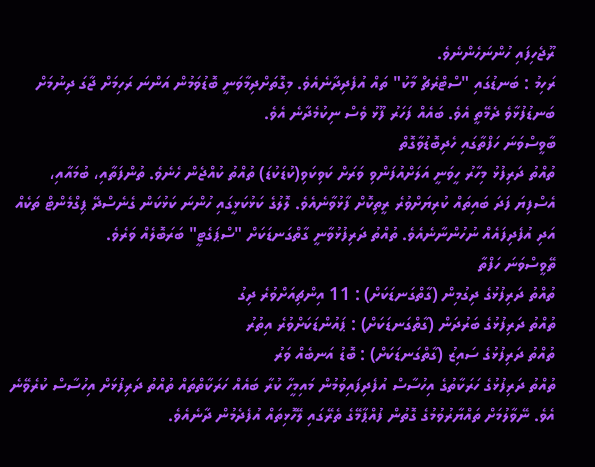ރޫޖެހިފައި ހުންނަހެންނެވެ.
ރަހިމު : ބަނޑުގައި "ސްޓްރެޗް މާކު" ތައް އުފެދިދާނެއެވެ. މިގޮތަށްދިމާވަނީ ބޮޑުވަމުން އަންނަ ރަހިމަށް ޖާގަ ދިނުމަށް ބަނޑުފުޅާވެ ދެމޭތީ އެވެ. ބައެއް ފަހަރު ފޫޅު ވެސް ނިކުމެދާނެ އެވެ.
ބާވީސްވަނަ ހަފްތާގައި ހެދިބޮޑުވާގޮތް
ތުއްތު ދަރިފުޅު މިހާރު ހީވަނީ އަލަށްއުފަންވި ވަރަށް ކަވިކަވި(ކުޑަކުޑަ) ތުއްތު ކުއްޖެން ހެނެވެ. ތުންފަތާއި، ބުމައާއި، އެސްފިޔަ ފަދަ ބައިތައް ކުރިޔަށްވުރެ ރީތިކޮށް ފާޅުވާނެއެވެ. ލޮލުގެ ކަޅުކަޅީގައި ހުންނަ ކަޅުކަން ގެނެސްދޭ ޕިގްމެންޓް ތަކެއް އަދި އުފެދިފައެއް ނުހުންނާނެއެވެ. ތުއްތު ދަރިފުޅުވާނީ ގާތްގަނޑަކަށް "ސްޕަގެޓީ" ބަރަބޮލެއް ވަރެވެ.
ތޭވީސްވަނަ ހަފްތާ
ތުއްތު ދަރިފުޅުގެ ދިގުމިން (ގާތްގަނޑަކަށް) : 11 އިންޗިއަށްވުރެ ދިގު
ތުއްތު ދަރިފުޅުގެ ބަރުދަން (ގާތްގަނޑަކަށް) : ޕައުންޑަކަށްވުރެ އިތުރު
ތުއްތު ދަރިފުޅުގެ ސައިޒު (ގާތްގަނޑަކަށް) : ބޮޑު އަނބެއް ވަރު
ތުއްތު ދަރިފުޅުގެ ހަރަކާތުގެ އިހުސާސް އުފެދިފައިވުމުން މައިމީހާ ކުރާ ބައެއް ހަރަކާތްތައް ތުއްތު ދަރިފުޅަށް އިހުސާސް ކުރެވޭނެ އެވެ. ނޭވާލުމަށް ތައްޔާރުވުމުގެ ގޮތުން ފުއްޕާމޭގެ ތެރޭގައި ލޭހޮޅިތައް އުފެދެމުން ދާނެއެވެ.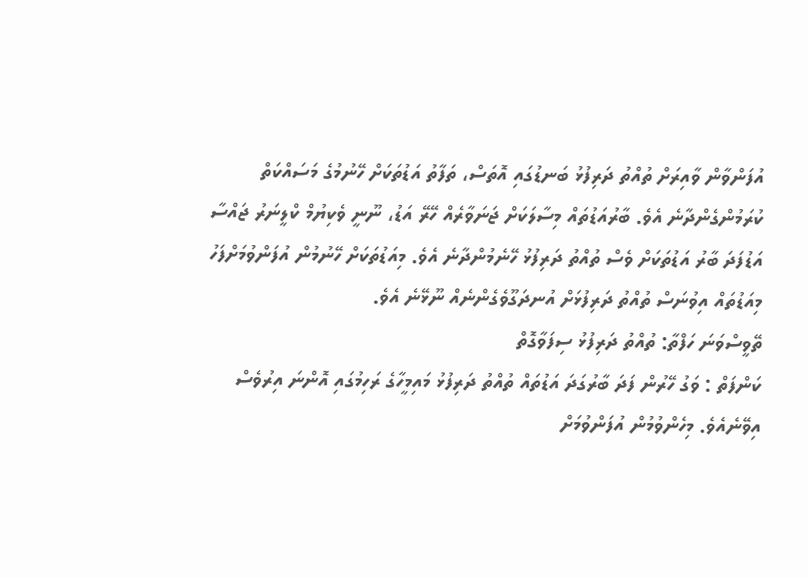އުފަންވާން ވާއިރަށް ތުއްތު ދަރިފުޅު ބަނޑުގައި އޮތަސް، ތަފާތު އަޑުތަކަށް ހޭނުމުގެ މަސައްކަތް ކުރަމުންގެންދާނެ އެވެ. ބާރުއަޑުތައް މިސާލަކަށް ޖަނަވާރެއް ހޭރޭ އަޑު، ނޫނީ ވެކިޔުމް ކްލީނަރު ޖައްސާ އަޑުފަދަ ބާރު އަޑުތަކަށް ވެސް ތުއްތު ދަރިފުޅު ހޭނެމުންދާނެ އެވެ. މިއަޑުތަކަށް ހޭނުމުން އުފަންވުމަށްފަހު މިއަޑުތައް އިވުނަސް ތުއްތު ދަރިފުޅަށް އުނދަގޫވެގެންނެއް ނޫޅޭނެ އެވެ.
ތޭވީސްވަނަ ހަފްތާ: ތުއްތު ދަރިފުޅު ސިފަވާގޮތް
ކަންފަތް : ވަގު ހޭރުން ފަދަ ބާރުގަދަ އަޑުތައް ތުއްތު ދަރިފުޅު މައިމީހާގެ ރަހިމުގައި އޮންނަ އިރުވެސް އިވޭނެއެވެ. މިހެންވުމުން އުފަންވުމަށް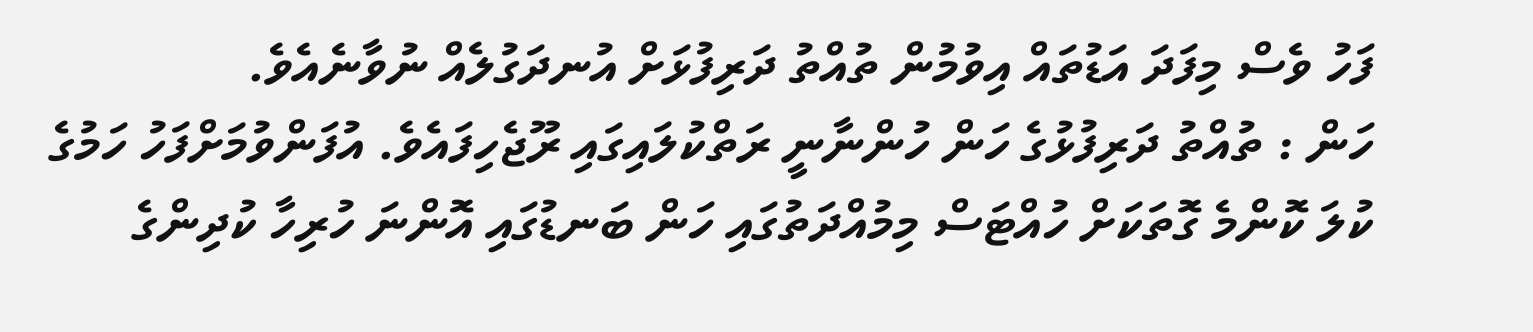ފަހު ވެސް މިފަދަ އަޑުތައް އިވުމުން ތުއްތު ދަރިފުޅަށް އުނދަގުލެއް ނުވާނެއެވެ.
ހަން : ތުއްތު ދަރިފުޅުގެ ހަން ހުންނާނީ ރަތްކުލައިގައި ރޫޖެހިފައެވެ. އުފަންވުމަށްފަހު ހަމުގެ ކުލަ ކޮންމެ ގޮތަކަށް ހުއްޓަސް މިމުއްދަތުގައި ހަން ބަނޑުގައި އޮންނަ ހުރިހާ ކުދިންގެ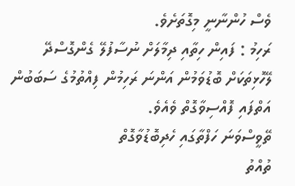ވެސް ހުންނާނީ މިގޮތަށެވެ.
ރަހިމު : ފައިން ހިތާއި ދިމާލަށް ނުސާފުލޭ ގެންގޮސްދޭ ލޭހޮޅިތަކަށް ބޮޑުވަމުން އަންނަ ރަހިމުން ފިއްތުމުގެ ސަބަބުން އަތްފައި ފޮއްސިވާގޮތް ވެއެވެ.
ތޭވީސްވަނަ ހަފްތާގައި ހެދިބޮޑުވާގޮތް
ތުއްތު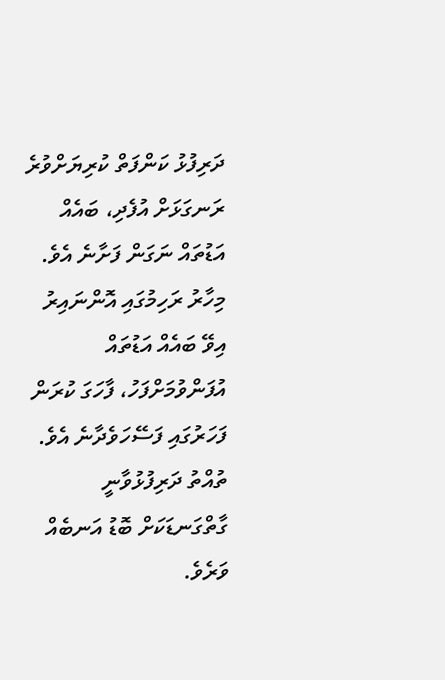ދަރިފުޅު ކަންފަތް ކުރިޔަށްވުރެ ރަނގަޅަށް އުފެދި، ބައެއް އަޑުތައް ނަގަން ފަށާނެ އެވެ. މިހާރު ރަހިމުގައި އޮންނައިރު އިވޭ ބައެއް އަޑުތައް އުފަންވުމަށްފަހު، ފާހަގަ ކުރަން ފަހަރުގައި ފަސޭހަވެދާނެ އެވެ. ތުއްތު ދަރިފުޅުވާނީ ގާތްގަނޑަކަށް ބޮޑު އަނބެއް ވަރެވެ.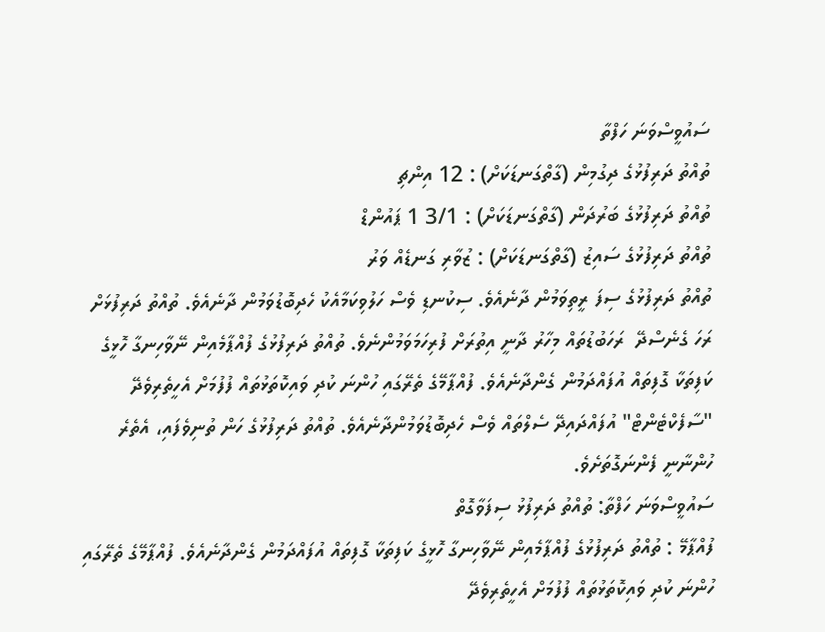ސައުވީސްވަނަ ހަފްތާ
ތުއްތު ދަރިފުޅުގެ ދިގުމިން (ގާތްގަނޑަކަށް) : 12 އިންޗި
ތުއްތު ދަރިފުޅުގެ ބަރުދަން (ގާތްގަނޑަކަށް) : 3/1 1 ޕައުންޑް
ތުއްތު ދަރިފުޅުގެ ސައިޒު (ގާތްގަނޑަކަށް) : ޒުވާރި ގަނޑެއް ވަރު
ތުއްތު ދަރިފުޅުގެ ސިފަ ރީތިވަމުން ދާނެއެވެ. ސިކުނޑި ވެސް ހަލުވިކަމާއެކު ހެދިބޮޑުވަމުން ދާނެއެވެ. ތުއްތު ދަރިފުޅަށް ރަހަ ގެނެސްދޭ  ރަހަބުޑުތައް މިހާރު ދާނީ އިތުރަށް ފުރިހަމަވަމުންނެވެ. ތުއްތު ދަރިފުޅުގެ ފުއްޕާމެއިން ނޭވާހިނގާ ހޮޅީގެ ކަފިތަކާ ގޮފިތައް އުފައްދަމުން ގެންދާނެއެވެ. ފުއްޕާމޭގެ ތެރޭގައި ހުންނަ ކުދި ވައިކޮތަޅުތައް ފުފުމަށް އެހީތެރިވެދޭ "ސާފެކްޓެންޓް" އުފައްދައިދޭ ސެލްތައް ވެސް ހެދިބޮޑުވަމުންދާނެއެވެ. ތުއްތު ދަރިފުޅުގެ ހަން ތުނިވެފައި، އެތެރެ ހުންނާނީ ފެންނަގޮތަށެވެ.
ސައުވީސްވަނަ ހަފްތާ: ތުއްތު ދަރިފުޅު ސިފަވާގޮތް
ފުއްޕާމޭ : ތުއްތު ދަރިފުޅުގެ ފުއްޕާމެއިން ނޭވާހިނގާ ހޮޅީގެ ކަފިތަކާ ގޮފިތައް އުފައްދަމުން ގެންދާނެއެވެ. ފުއްޕާމޭގެ ތެރޭގައި ހުންނަ ކުދި ވައިކޮތަޅުތައް ފުފުމަށް އެހީތެރިވެދޭ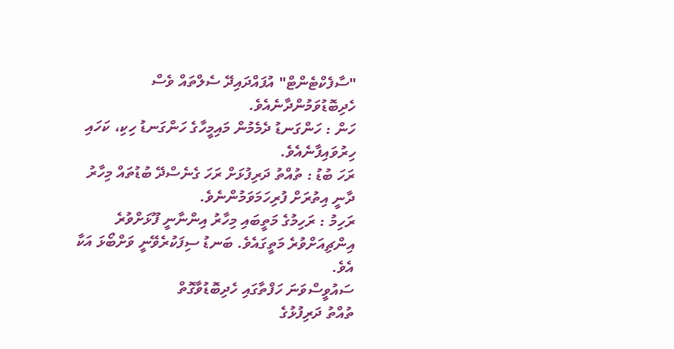"ސާފެކްޓެންޓް" އުފައްދައިދޭ ސެލްތައް ވެސް ހެދިބޮޑުވަމުންދާނެއެވެ.
ހަން : ހަންގަނޑު ދެމެމުން މައިމީހާގެ ހަންގަނޑު ހިކި، ކަހައި ހިރުވައިފާނެއެވެ.
ރަހަ ބުޑު : ތުއްތު ދަރިފުޅަށް ރަހަ ގެނެސްދޭ ބުޑުތައް މިހާރު ދާނީ އިތުރަށް ފުރިހަމަވަމުންނެވެ.
ރަހިމު : ރަހިމުގެ މަތީބައި މިހާރު އިންނާނީ ފޫޅަށްވުރެ އިންޗިއަށްވުރެ މަތީގައެވެ. ބަނޑު ސިފަކުރެވޭނީ ވަށްބޯޅަ އަކާ އެވެ.
ސައުވީސްވަނަ ހަފްތާގައި ހެދިބޮޑުވާގޮތް
ތުއްތު ދަރިފުޅުގެ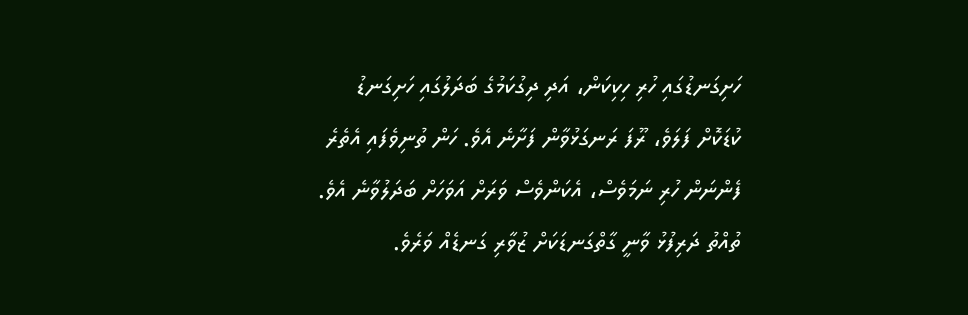ހަށިގަނޑުގައި ހުރި ހިކިކަން، އަދި ދިގުކަމުގެ ބަދަލުގައި ހަށިގަނޑު ކުޑަކޮށް ފަލަވެ، ރޫފަ ރަނގަޅުވާން ފަށާނެ އެވެ. ހަން ތުނިވެފައި އެތެރެ ފެންނަން ހުރި ނަމަވެސް، އެކަންވެސް ވަރަށް އަވަހަށް ބަދަލުވާނެ އެވެ. ތުއްތު ދަރިފުޅު ވާނީ ގާތްގަނޑަކަށް ޒުވާރި ގަނޑެއް ވަރެވެ.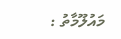މައުލޫމާތު :